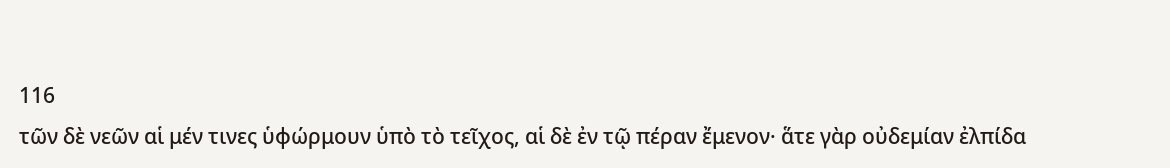116
τῶν δὲ νεῶν αἱ μέν τινες ὑφώρμουν ὑπὸ τὸ τεῖχος, αἱ δὲ ἐν τῷ πέραν ἔμενον· ἅτε γὰρ οὐδεμίαν ἐλπίδα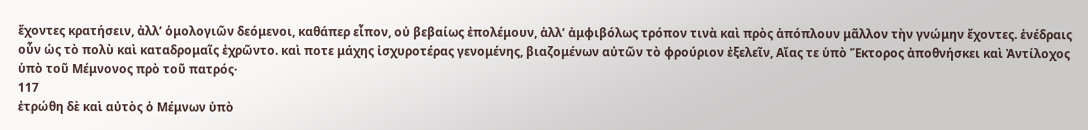ἔχοντες κρατήσειν, ἀλλʼ ὁμολογιῶν δεόμενοι, καθάπερ εἶπον, οὐ βεβαίως ἐπολέμουν, ἀλλʼ ἀμφιβόλως τρόπον τινὰ καὶ πρὸς ἀπόπλουν μᾶλλον τὴν γνώμην ἔχοντες. ἐνέδραις οὖν ὡς τὸ πολὺ καὶ καταδρομαῖς ἐχρῶντο. καὶ ποτε μάχης ἰσχυροτέρας γενομένης, βιαζομένων αὐτῶν τὸ φρούριον ἐξελεῖν, Αἴας τε ὑπὸ Ἕκτορος ἀποθνήσκει καὶ Ἀντίλοχος ὑπὸ τοῦ Μέμνονος πρὸ τοῦ πατρός·
117
ἐτρώθη δὲ καὶ αὐτὸς ὁ Μέμνων ὑπὸ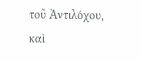τοῦ Ἀντιλόχου, καὶ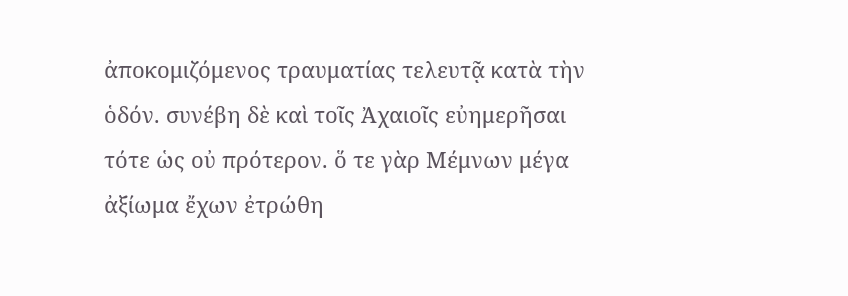ἀποκομιζόμενος τραυματίας τελευτᾷ κατὰ τὴν ὁδόν. συνέβη δὲ καὶ τοῖς Ἀχαιοῖς εὐημερῆσαι τότε ὡς οὐ πρότερον. ὅ τε γὰρ Μέμνων μέγα ἀξίωμα ἔχων ἐτρώθη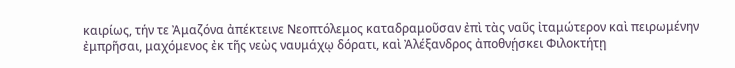καιρίως, τήν τε Ἀμαζόνα ἀπέκτεινε Νεοπτόλεμος καταδραμοῦσαν ἐπὶ τὰς ναῦς ἰταμώτερον καὶ πειρωμένην ἐμπρῆσαι, μαχόμενος ἐκ τῆς νεὼς ναυμάχῳ δόρατι, καὶ Ἀλέξανδρος ἀποθνῄσκει Φιλοκτήτῃ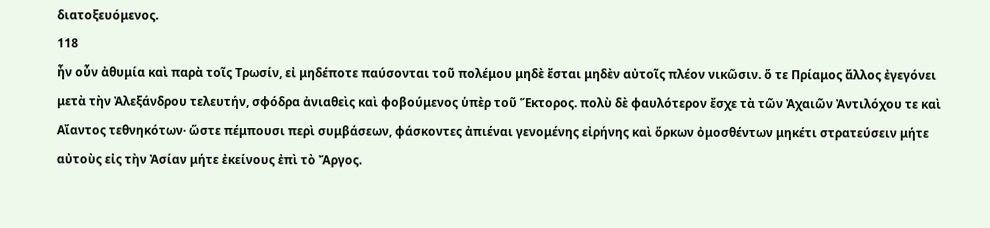διατοξευόμενος.
118
ἦν οὖν ἀθυμία καὶ παρὰ τοῖς Τρωσίν, εἰ μηδέποτε παύσονται τοῦ πολέμου μηδὲ ἔσται μηδὲν αὐτοῖς πλέον νικῶσιν. ὅ τε Πρίαμος ἄλλος ἐγεγόνει μετὰ τὴν Ἀλεξάνδρου τελευτήν, σφόδρα ἀνιαθεὶς καὶ φοβούμενος ὑπὲρ τοῦ Ἕκτορος. πολὺ δὲ φαυλότερον ἔσχε τὰ τῶν Ἀχαιῶν Ἀντιλόχου τε καὶ Αἴαντος τεθνηκότων· ὥστε πέμπουσι περὶ συμβάσεων, φάσκοντες ἀπιέναι γενομένης εἰρήνης καὶ ὅρκων ὀμοσθέντων μηκέτι στρατεύσειν μήτε αὐτοὺς εἰς τὴν Ἀσίαν μήτε ἐκείνους ἐπὶ τὸ Ἄργος.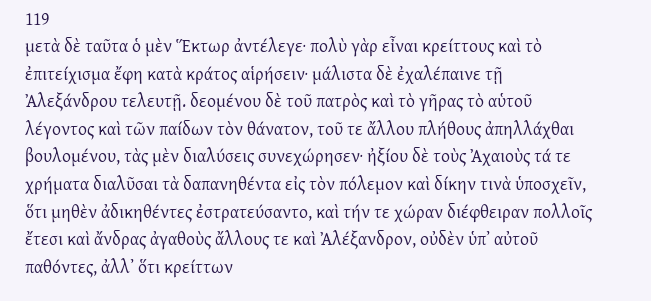119
μετὰ δὲ ταῦτα ὁ μὲν Ἕκτωρ ἀντέλεγε· πολὺ γὰρ εἶναι κρείττους καὶ τὸ ἐπιτείχισμα ἔφη κατὰ κράτος αἱρήσειν· μάλιστα δὲ ἐχαλέπαινε τῇ Ἀλεξάνδρου τελευτῇ. δεομένου δὲ τοῦ πατρὸς καὶ τὸ γῆρας τὸ αὑτοῦ λέγοντος καὶ τῶν παίδων τὸν θάνατον, τοῦ τε ἄλλου πλήθους ἀπηλλάχθαι βουλομένου, τὰς μὲν διαλύσεις συνεχώρησεν· ἠξίου δὲ τοὺς Ἀχαιοὺς τά τε χρήματα διαλῦσαι τὰ δαπανηθέντα εἰς τὸν πόλεμον καὶ δίκην τινὰ ὑποσχεῖν, ὅτι μηθὲν ἀδικηθέντες ἐστρατεύσαντο, καὶ τήν τε χώραν διέφθειραν πολλοῖς ἔτεσι καὶ ἄνδρας ἀγαθοὺς ἄλλους τε καὶ Ἀλέξανδρον, οὐδὲν ὑπʼ αὐτοῦ παθόντες, ἀλλʼ ὅτι κρείττων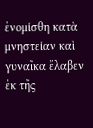ἐνομίσθη κατὰ μνηστείαν καὶ γυναῖκα ἔλαβεν ἐκ τῆς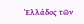Ἑλλάδος τῶν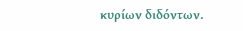κυρίων διδόντων.